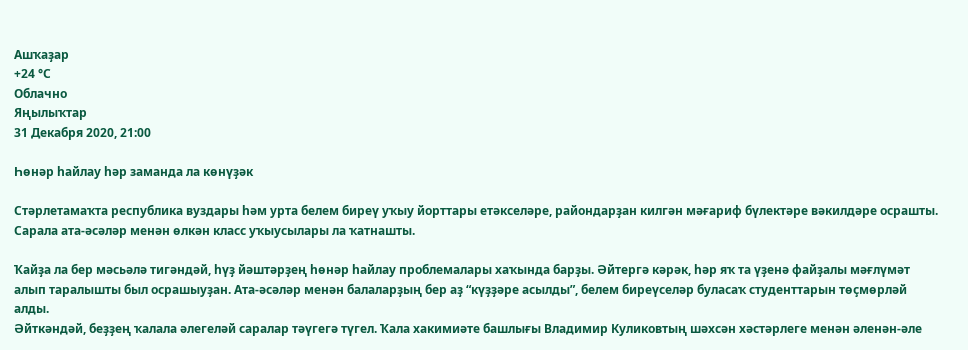Ашҡаҙар
+24 °С
Облачно
Яңылыҡтар
31 Декабря 2020, 21:00

Һөнәр һайлау һәр заманда ла көнүҙәк

Стәрлетамаҡта республика вуздары һәм урта белем биреү уҡыу йорттары етәкселәре, райондарҙан килгән мәғариф бүлектәре вәкилдәре осрашты. Сарала ата-әсәләр менән өлкән класс уҡыусылары ла ҡатнашты.

Ҡайҙа ла бер мәсьәлә тигәндәй, һүҙ йәштәрҙең һөнәр һайлау проблемалары хаҡында барҙы. Әйтергә кәрәк, һәр яҡ та үҙенә файҙалы мәғлүмәт алып таралышты был осрашыуҙан. Ата-әсәләр менән балаларҙың бер аҙ “күҙҙәре асылды”, белем биреүселәр буласаҡ студенттарын төҫмөрләй алды.
Әйткәндәй, беҙҙең ҡалала әлегеләй саралар тәүгегә түгел. Ҡала хакимиәте башлығы Владимир Куликовтың шәхсән хәстәрлеге менән әленән-әле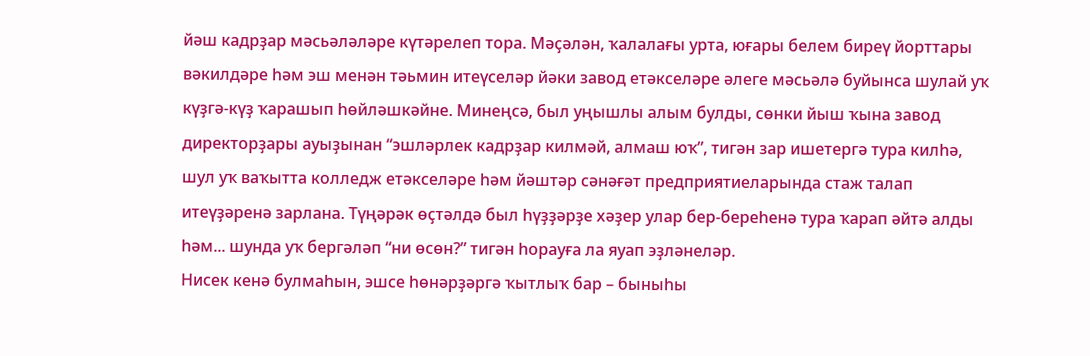йәш кадрҙар мәсьәләләре күтәрелеп тора. Мәҫәлән, ҡалалағы урта, юғары белем биреү йорттары вәкилдәре һәм эш менән тәьмин итеүселәр йәки завод етәкселәре әлеге мәсьәлә буйынса шулай уҡ күҙгә-күҙ ҡарашып һөйләшкәйне. Минеңсә, был уңышлы алым булды, сөнки йыш ҡына завод директорҙары ауыҙынан “эшләрлек кадрҙар килмәй, алмаш юҡ”, тигән зар ишетергә тура килһә, шул уҡ ваҡытта колледж етәкселәре һәм йәштәр сәнәғәт предприятиеларында стаж талап итеүҙәренә зарлана. Түңәрәк өҫтәлдә был һүҙҙәрҙе хәҙер улар бер-береһенә тура ҡарап әйтә алды һәм... шунда уҡ бергәләп “ни өсөн?” тигән һорауға ла яуап эҙләнеләр.
Нисек кенә булмаһын, эшсе һөнәрҙәргә ҡытлыҡ бар – быныһы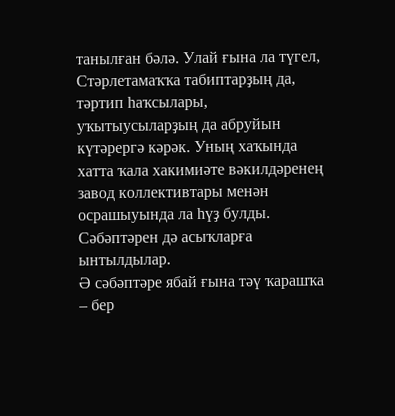танылған бәлә. Улай ғына ла түгел, Стәрлетамаҡҡа табиптарҙың да, тәртип һаҡсылары, уҡытыусыларҙың да абруйын күтәрергә кәрәк. Уның хаҡында хатта ҡала хакимиәте вәкилдәренең завод коллективтары менән осрашыуында ла һүҙ булды. Сәбәптәрен дә асыҡларға ынтылдылар.
Ә сәбәптәре ябай ғына тәү ҡарашҡа – бер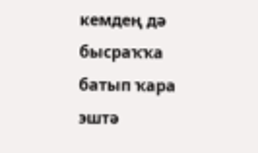кемдең дә бысраҡҡа батып ҡара эштә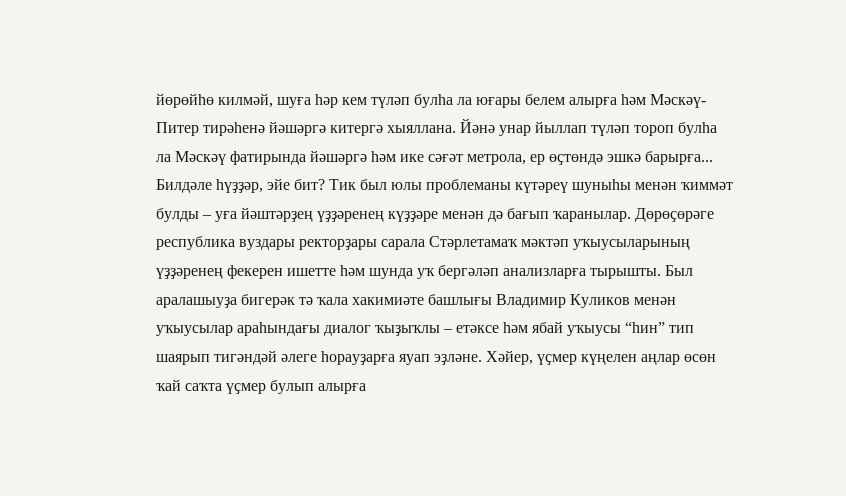йөрөйһө килмәй, шуға һәр кем түләп булһа ла юғары белем алырға һәм Мәскәү-Питер тирәһенә йәшәргә китергә хыяллана. Йәнә унар йыллап түләп тороп булһа ла Мәскәү фатирында йәшәргә һәм ике сәғәт метрола, ер өҫтөндә эшкә барырға... Билдәле һүҙҙәр, эйе бит? Тик был юлы проблеманы күтәреү шуныһы менән ҡиммәт булды – уға йәштәрҙең үҙҙәренең күҙҙәре менән дә бағып ҡаранылар. Дөрөҫөрәге республика вуздары ректорҙары сарала Стәрлетамаҡ мәктәп уҡыусыларының үҙҙәренең фекерен ишетте һәм шунда уҡ бергәләп анализларға тырышты. Был аралашыуҙа бигерәк тә ҡала хакимиәте башлығы Владимир Куликов менән уҡыусылар араһындағы диалог ҡыҙыҡлы – етәксе һәм ябай уҡыусы “һин” тип шаярып тигәндәй әлеге һорауҙарға яуап эҙләне. Хәйер, үҫмер күңелен аңлар өсөн ҡай саҡта үҫмер булып алырға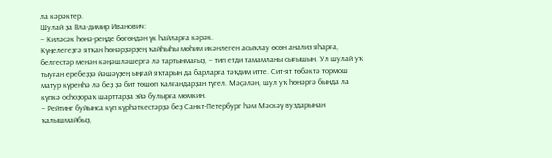ла кәрәктер.
Шулай ҙа Вла-димир Иванович:
– Киләсәк һөнә-реңде бөгөндән үк һайларға кәрәк.
Күңелегеҙгә ятҡан һөнәрҙәрҙең ҡайһыһы мөһим икәнлеген асыҡлау өсөн анализ яһарға, белгестәр менән кәңәшләшергә лә тартынмағыҙ, – тип етди тамамланы сығышын. Ул шулай уҡ тыуған еребеҙҙә йәшәүҙең ыңғай яҡтарын да барларға тәҡдим итте. Сит-ят төбәктә тормош матур күренһә лә беҙ ҙә бит төшөп ҡалғандарҙан түгел. Мәҫәлән, шул уҡ һөнәргә бында ла күпкә осһоҙораҡ шарттарҙа эйә булырға мөмкин.
– Рейтинг буйынса күп күрһәткестәрҙә беҙ Санкт-Петербург һәм Мәскәү вуздарынан ҡалышмайбыҙ,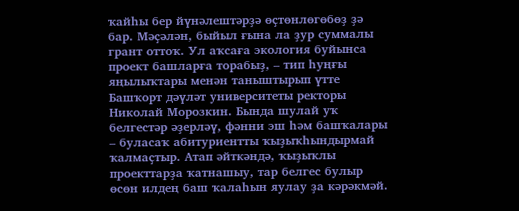ҡайһы бер йүнәлештәрҙә өҫтөнлөгөбөҙ ҙә бар. Мәҫәлән, быйыл ғына ла ҙур суммалы грант оттоҡ. Ул аҡсаға экология буйынса проект башларға торабыҙ, – тип һуңғы яңылыҡтары менән таныштырып үтте Башҡорт дәүләт университеты ректоры Николай Морозкин. Бында шулай уҡ белгестәр әҙерләү, фәнни эш һәм башҡалары – буласаҡ абитуриентты ҡыҙыҡһындырмай ҡалмаҫтыр. Атап әйткәндә, ҡыҙыҡлы проекттарҙа ҡатнашыу, тар белгес булыр өсөн илдең баш ҡалаһын яулау ҙа кәрәкмәй.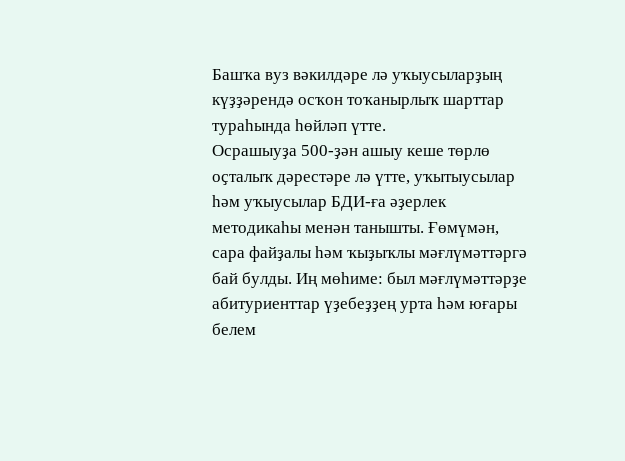Башҡа вуз вәкилдәре лә уҡыусыларҙың күҙҙәрендә осҡон тоҡанырлыҡ шарттар тураһында һөйләп үтте.
Осрашыуҙа 500-ҙән ашыу кеше төрлө оҫталыҡ дәрестәре лә үтте, уҡытыусылар һәм уҡыусылар БДИ-ға әҙерлек методикаһы менән танышты. Ғөмүмән, сара файҙалы һәм ҡыҙыҡлы мәғлүмәттәргә бай булды. Иң мөһиме: был мәғлүмәттәрҙе абитуриенттар үҙебеҙҙең урта һәм юғары белем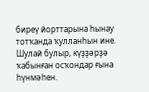биреү йорттарына һынау тотҡанда ҡулланһын ине. Шулай булыр, күҙҙәрҙә ҡабынған осҡондар ғына һүнмәһен.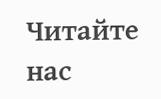Читайте нас